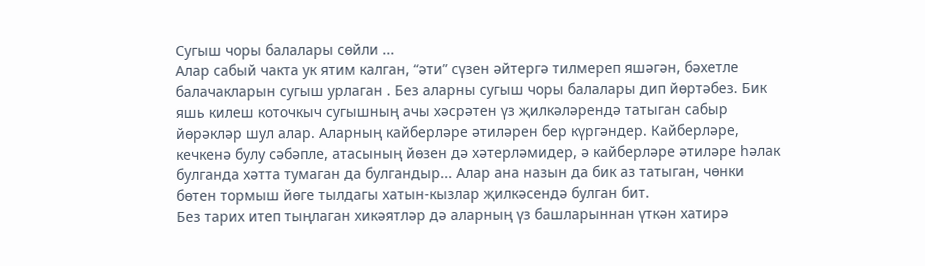Сугыш чоры балалары сөйли ...
Алар сабый чакта ук ятим калган, “әти” сүзен әйтергә тилмереп яшәгән, бәхетле балачакларын сугыш урлаган . Без аларны сугыш чоры балалары дип йөртәбез. Бик яшь килеш коточкыч сугышның ачы хәсрәтен үз җилкәләрендә татыган сабыр йөрәкләр шул алар. Аларның кайберләре әтиләрен бер күргәндер. Кайберләре, кечкенә булу сәбәпле, атасының йөзен дә хәтерләмидер, ә кайберләре әтиләре һәлак булганда хәтта тумаган да булгандыр... Алар ана назын да бик аз татыган, чөнки бөтен тормыш йөге тылдагы хатын-кызлар җилкәсендә булган бит.
Без тарих итеп тыңлаган хикәятләр дә аларның үз башларыннан үткән хатирә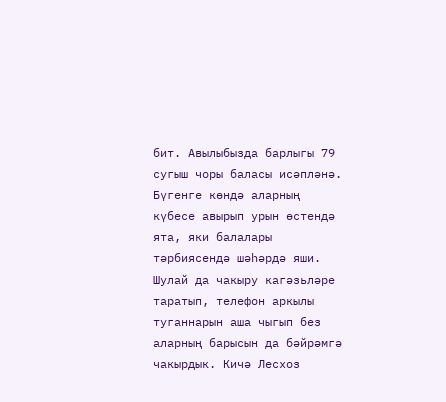бит. Авылыбызда барлыгы 79 сугыш чоры баласы исәпләнә. Бүгенге көндә аларның күбесе авырып урын өстендә ята, яки балалары тәрбиясендә шәһәрдә яши. Шулай да чакыру кагәзьләре таратып, телефон аркылы туганнарын аша чыгып без аларның барысын да бәйрәмгә чакырдык. Кичә Лесхоз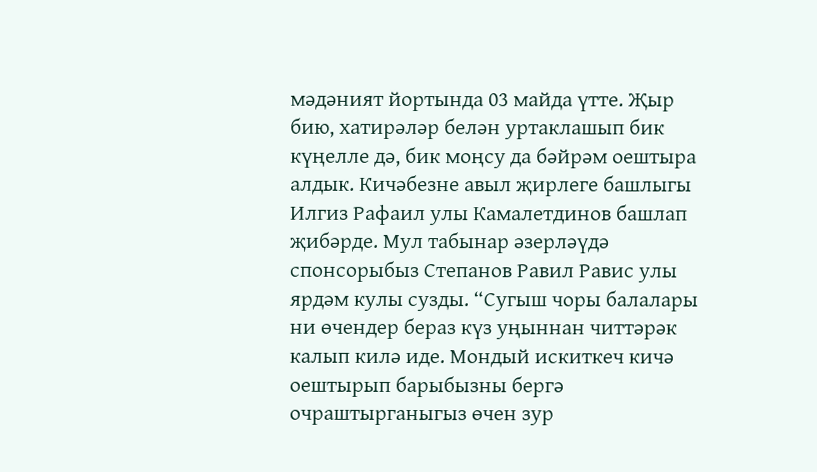мәдәният йортында 03 майда үтте. Җыр бию, хатирәләр белән уртаклашып бик күңелле дә, бик моңсу да бәйрәм оештыра алдык. Кичәбезне авыл җирлеге башлыгы Илгиз Рафаил улы Камалетдинов башлап җибәрде. Мул табынар әзерләүдә спонсорыбыз Степанов Равил Равис улы ярдәм кулы сузды. “Сугыш чоры балалары ни өчендер бераз күз уңыннан читтәрәк калып килә иде. Мондый искиткеч кичә оештырып барыбызны бергә очраштырганыгыз өчен зур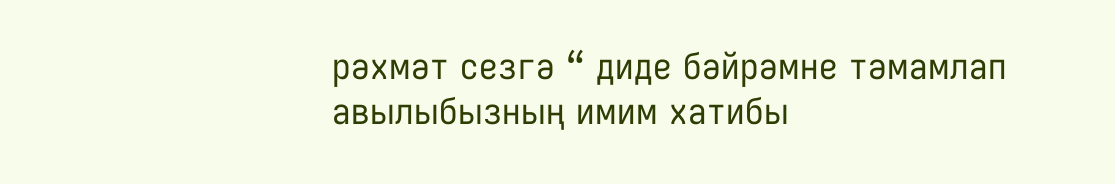рәхмәт сезгә “ диде бәйрәмне тәмамлап авылыбызның имим хатибы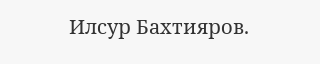Илсур Бахтияров.